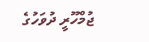ޖުމްހޫރީ ދުވަހުގެ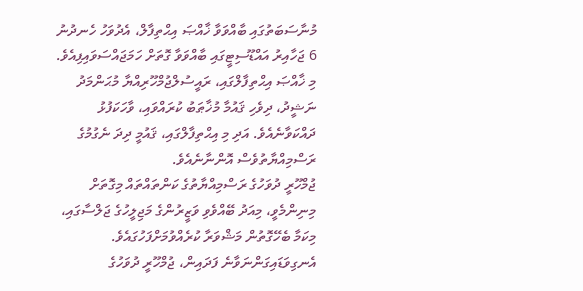މުނާސަބަތުގައި ބާއްވަވާ ޚާއްޞަ އިޙްތިފާލް، އެދުވަހު ހެނދުނު 6 ޖަހާއިރު އައްޑޫސިޓީގައި ބާއްވަވާ ގޮތަށް ހަމަޖައްސަވައިފިއެވެ. މި ޚާއްޞަ އިޙްތިފާލްގައި، ރައީސުލްޖުމްހޫރިއްޔާ މުޙަންމަދު ނަޝީދު، ދިވެހި ޤައުމާ މުޚާޠަބު ކުރައްވައި، ވާހަކަފުޅު ދައްކަވާނެއެވެ. އަދި މި އިޙްތިފާލްގައި، ޤައުމީ ދިދަ ނެގުމުގެ ރަސްމިއްޔާތުވެސް އޮންނާނެއެވެ.
ޖުމްހޫރީ ދުވަހުގެ ރަސްމިއްޔާތުގެ ކަންތައްތައް މިގޮތަށް މިނިންމެވީ، މިއަދު ބޭއްވެވި ވަޒީރުންގެ މަޖިލީހުގެ ޖަލްސާގައި، މިކަމާ ބެހޭގޮތުން މަޝްވަރާ ކުރެއްވުމަށްފަހުގައެވެ. އެނގިވަޑައިގަންނަވާނެ ފަދައިން، ޖުމްހޫރީ ދުވަހުގެ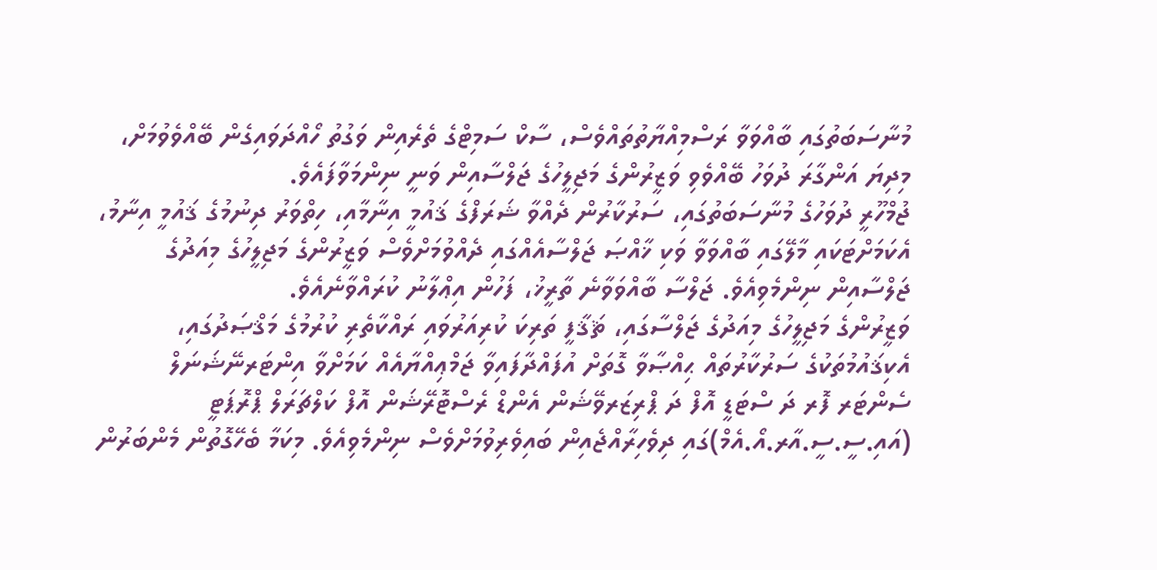މުނާސަބަތުގައި ބާއްވަވާ ރަސްމިއްޔާތުތައްވެސް، ސާކް ސަމިޓްގެ ތެރެއިން ވަގުތު ހޯއްދަވައިގެން ބޭއްވެވުމަށް، މިދިޔަ އަންގާރަ ދުވަހު ބޭއްވެވި ވަޒީރުންގެ މަޖިލީހުގެ ޖަލްސާއިން ވަނީ ނިންމަވާފައެވެ.
ޖުމްހޫރީ ދުވަހުގެ މުނާސަބަތުގައި، ސަރުކާރުން ދެއްވާ ޝަރަފްގެ ޤައުމީ އިނާމާއި، ހިތްވަރު ދިނުމުގެ ޤައުމީ އިނާމު، އެކަމަށްޓަކައި މާލޭގައި ބާއްވަވާ ވަކި ޚާއްޞަ ޖަލްސާއެއްގައި ދެއްވުމަށްވެސް ވަޒީރުންގެ މަޖިލީހުގެ މިއަދުގެ ޖަލްސާއިން ނިންމެވިއެވެ. ޖަލްސާ ބާއްވަވާނެ ތާރީޚު، ފަހުން އިޢްލާނު ކުރައްވާނެއެވެ.
ވަޒީރުންގެ މަޖިލީހުގެ މިއަދުގެ ޖަލްސާގައި، ޘަޤާފީ ތަރިކަ ކުރިއަރުވައި ރައްކާތެރި ކުރުމުގެ މަޤްޞަދުގައި، އެކިޤައުމުތަކުގެ ސަރުކާރުތައް ޙިއްޞާވާ ގޮތަށް އުފައްދާފައިވާ ޖަމްޢިއްޔާއެއް ކަމަށްވާ އިންޓަރނޭޝަނަލް ސެންޓަރ ފޮރ ދަ ސްޓަޑީ އޮފް ދަ ޕްރިޒަރވޭޝަން އެންޑް ރެސްޓޮރޭޝަން އޮފް ކަލްޗަރަލް ޕްރޮޕަޓީ (އައި.ސީ.ސީ.އާރ.އޯ.އެމް)ގައި ދިވެހިރާއްޖެއިން ބައިވެރިވުމަށްވެސް ނިންމެވިއެވެ. މިކަމާ ބެހޭގޮތުން މެންބަރުން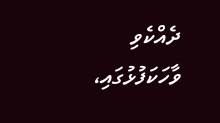ދެއްކެވި ވާހަކަފުޅުގައި،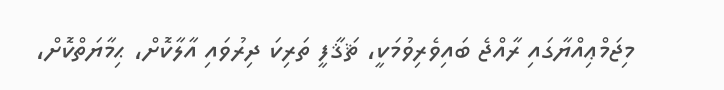މިޖަމްޢިއްޔާގައި ރާއްޖެ ބައިވެރިވުމަކީ، ޘަޤާފީ ތަރިކަ ދިރުވައި އާލާކޮށް، ޙިމާޔަތްކޮށް،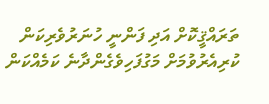ތަރައްޤީކޮށް އަދި ފަންނީ ހުނަރުވެރިކަން ކުރިއެރުވުމަށް މަގުފަހިވެގެންދާނެ ކަމެއްކަން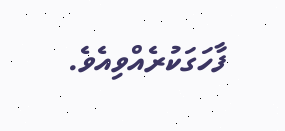ފާހަގަކުރެއްވިއެވެ.